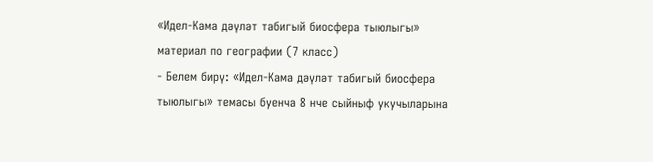«Идел-Кама дәүләт табигый биосфера тыюлыгы»
материал по географии (7 класс)
- Белем бирү: «Идел-Кама дәүләт табигый биосфера тыюлыгы» темасы буенча 8 нче сыйныф укучыларына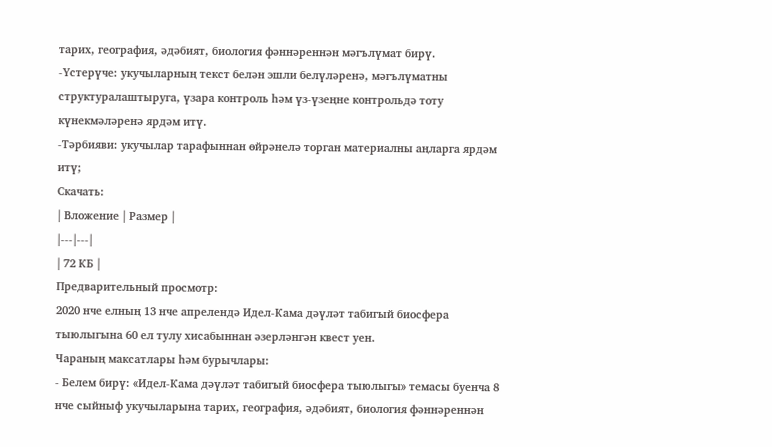тарих, география, әдәбият, биология фәннәреннән мәгълүмат бирү.
-Үстерүче: укучыларның текст белән эшли белүләренә, мәгълүматны структуралаштыруга, үзара контроль һәм үз-үзеңне контрольдә тоту күнекмәләренә ярдәм итү.
-Тәрбияви: укучылар тарафыннан өйрәнелә торган материалны аңларга ярдәм итү;
Скачать:
| Вложение | Размер |
|---|---|
| 72 КБ |
Предварительный просмотр:
2020 нче елның 13 нче апрелендә Идел-Кама дәүләт табигый биосфера тыюлыгына 60 ел тулу хисабыннан әзерләнгән квест уен.
Чараның максатлары һәм бурычлары:
- Белем бирү: «Идел-Кама дәүләт табигый биосфера тыюлыгы» темасы буенча 8 нче сыйныф укучыларына тарих, география, әдәбият, биология фәннәреннән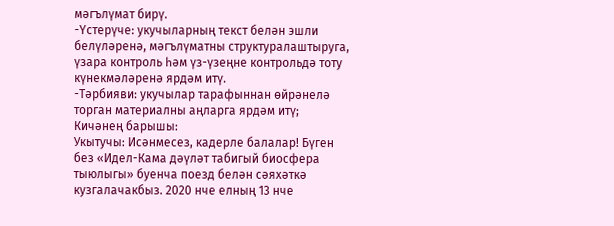мәгълүмат бирү.
-Үстерүче: укучыларның текст белән эшли белүләренә, мәгълүматны структуралаштыруга, үзара контроль һәм үз-үзеңне контрольдә тоту күнекмәләренә ярдәм итү.
-Тәрбияви: укучылар тарафыннан өйрәнелә торган материалны аңларга ярдәм итү;
Кичәнең барышы:
Укытучы: Исәнмесез, кадерле балалар! Бүген без «Идел-Кама дәүләт табигый биосфера тыюлыгы» буенча поезд белән сәяхәткә кузгалачакбыз. 2020 нче елның 13 нче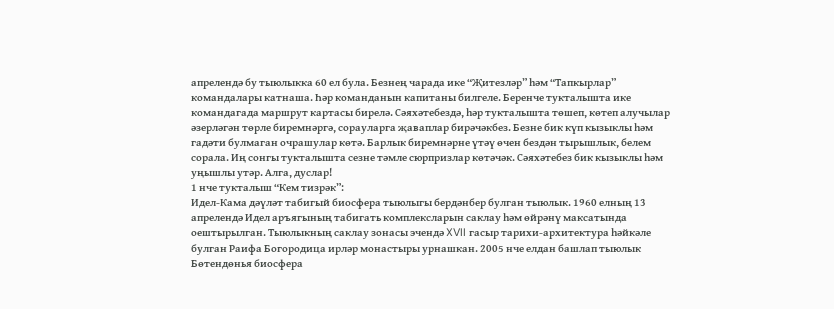апрелендә бу тыюлыкка 60 ел була. Безнең чарада ике “Җитезләр” һәм “Тапкырлар” командалары катнаша. Һәр команданын капитаны билгеле. Беренче тукталышта ике командагада маршрут картасы бирелә. Сәяхәтебездә, һәр тукталышта төшеп, көтеп алучылар әзерләгән төрле биремнәргә, сорауларга җаваплар бирәчәкбез. Безне бик күп кызыклы һәм гадәти булмаган очрашулар көтә. Барлык биремнәрне үтәү өчен бездән тырышлык, белем сорала. Иң сонгы тукталышта сезне тәмле сюрпризлар көтәчәк. Сәяхәтебез бик кызыклы һәм уңышлы утәр. Алга, дуслар!
1 нче тукталыш “Кем тизрәк”:
Идел-Кама дәүләт табигый биосфера тыюлыгы бердәнбер булган тыюлык. 1960 елның 13 апрелендә Идел аръягының табигать комплексларын саклау һәм өйрәнү максатында оештырылган. Тыюлыкның саклау зонасы эчендә XVII гасыр тарихи-архитектура һәйкәле булган Раифа Богородица ирләр монастыры урнашкан. 2005 нче елдан башлап тыюлык Бөтендөнья биосфера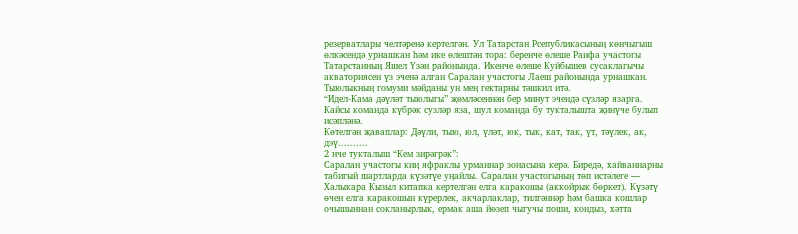резерватлары челтәренә кертелгән. Ул Татарстан Рсепубликасының көнчыгыш өлкәсендә урнашкан һәм ике өлештән тора: беренче өлеше Раифа участогы Татарстанның Яшел Үзән районында. Икенче өлеше Куйбышев сусаклагычы акваториясен үз эченә алган Саралан участогы Лаеш районында урнашкан. Тыюлыкның гомуми мәйданы ун мең гектарны тәшкил итә.
“Идел-Кама дәүләт тыюлыгы” җөмләсеннән бер минут эчендә сүзләр язарга. Кайсы команда күбрәк сузләр яза, шул команда бу тукталышта җинүче булып исәпләнә.
Көтелгән җаваплар: Дәүли, тыю, юл, үләт, юк, тык, кат, так, үт, тәүлек, ак, дэү..........
2 нче тукталыш “Кем зирәгрәк”:
Саралан участогы киң яфраклы урманнар зонасына керә. Биредә, хайваннарны табигый шартларда күзәтүе уңайлы. Саралан участогының төп истәлеге — Халыкара Кызыл китапка кертелгән елга каракошы (аккойрык бөркет). Күзәтү өчен елга каракошын күрерлек, акчарлаклар, тилгәннәр һәм башка кошлар очышыннан сокланырлык, ермак аша йөзеп чыгучы поши, кондыз, хәтта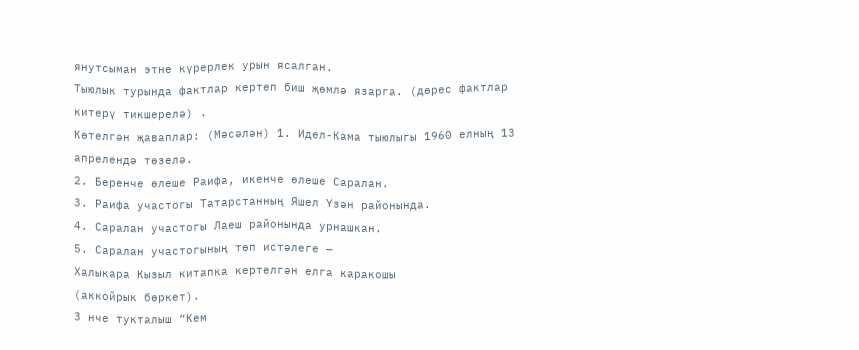янутсыман этне күрерлек урын ясалган.
Тыюлык турында фактлар кертеп биш җөмлә язарга. (дөрес фактлар китерү тикшерелә) .
Көтелгән җаваплар: (Мәсәлән) 1. Идел-Кама тыюлыгы 1960 елның 13 апрелендә төзелә.
2. Беренче өлеше Раифа, икенче өлеше Саралан.
3. Раифа участогы Татарстанның Яшел Үзән районында.
4. Саралан участогы Лаеш районында урнашкан.
5. Саралан участогының төп истәлеге —
Халыкара Кызыл китапка кертелгән елга каракошы
(аккойрык бөркет).
3 нче тукталыш “Кем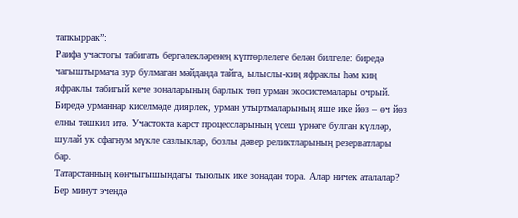тапкыррак”:
Раифа участогы табигать бергәлекләренең күптөрлелеге белән билгеле: биредә чагыштырмача зур булмаган мәйданда тайга, ылыслы-киң яфраклы һәм киң яфраклы табигый кече зоналарының барлык төп урман экосистемалары очрый. Биредә урманнар киселмәде диярлек, урман утыртмаларының яше ике йөз – өч йөз елны тәшкил итә. Участокта карст процессларының үсеш үрнәге булган күлләр, шулай ук сфагнум мүкле сазлыклар, бозлы дәвер реликтларының резерватлары бар.
Татарстанның көнчыгышындагы тыюлык ике зонадан тора. Алар ничек аталалар? Бер минут эчендә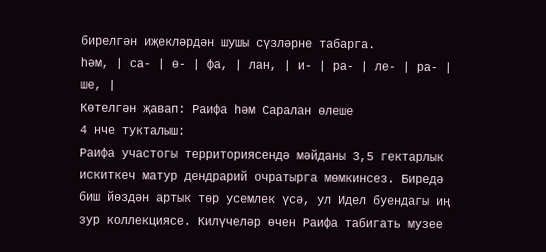бирелгән иҗекләрдән шушы сүзләрне табарга.
һәм, | са- | ө- | фа, | лан, | и- | ра- | ле- | ра- | ше, |
Көтелгән җавап: Раифа һәм Саралан өлеше
4 нче тукталыш:
Раифа участогы территориясендә мәйданы 3,5 гектарлык искиткеч матур дендрарий очратырга мөмкинсез. Биредә биш йөздән артык төр усемлек үсә, ул Идел буендагы иң зур коллекциясе. Килүчеләр өчен Раифа табигать музее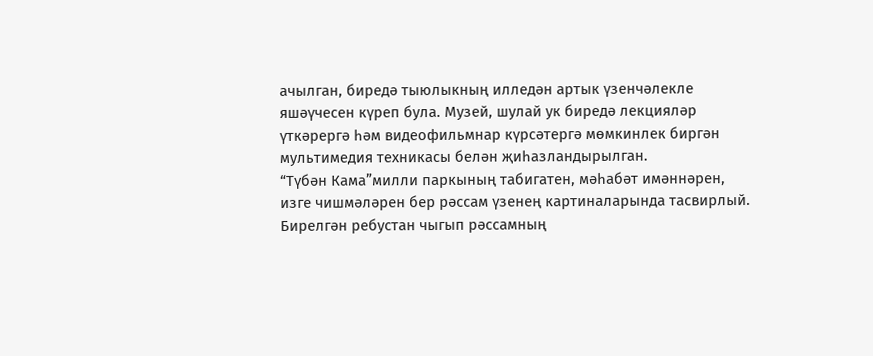ачылган, биредә тыюлыкның илледән артык үзенчәлекле яшәүчесен күреп була. Музей, шулай ук биредә лекцияләр үткәрергә һәм видеофильмнар күрсәтергә мөмкинлек биргән мультимедия техникасы белән җиһазландырылган.
“Түбән Кама”милли паркының табигатен, мәһабәт имәннәрен, изге чишмәләрен бер рәссам үзенең картиналарында тасвирлый. Бирелгән ребустан чыгып рәссамның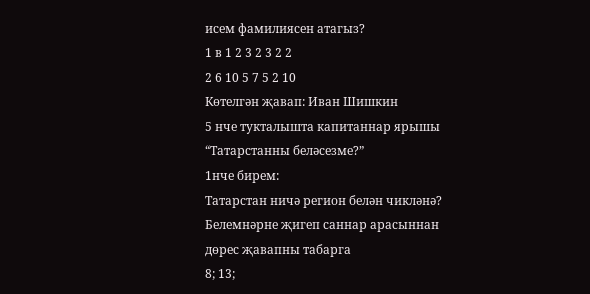исем фамилиясен атагыз?
1 в 1 2 3 2 3 2 2
2 6 10 5 7 5 2 10
Көтелгән җавап: Иван Шишкин
5 нче тукталышта капитаннар ярышы “Татарстанны беләсезме?”
1нче бирем:
Татарстан ничә регион белән чикләнә? Белемнәрне җигеп саннар арасыннан дөрес җавапны табарга
8; 13;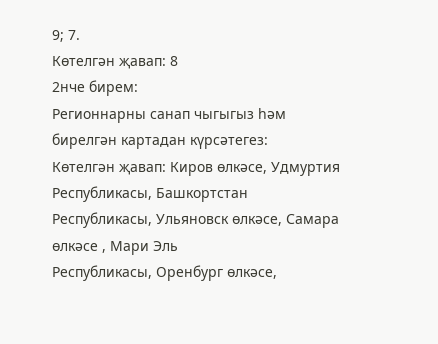9; 7.
Көтелгән җавап: 8
2нче бирем:
Регионнарны санап чыгыгыз һәм бирелгән картадан күрсәтегез:
Көтелгән җавап: Киров өлкәсе, Удмуртия Республикасы, Башкортстан Республикасы, Ульяновск өлкәсе, Самара өлкәсе , Мари Эль
Республикасы, Оренбург өлкәсе,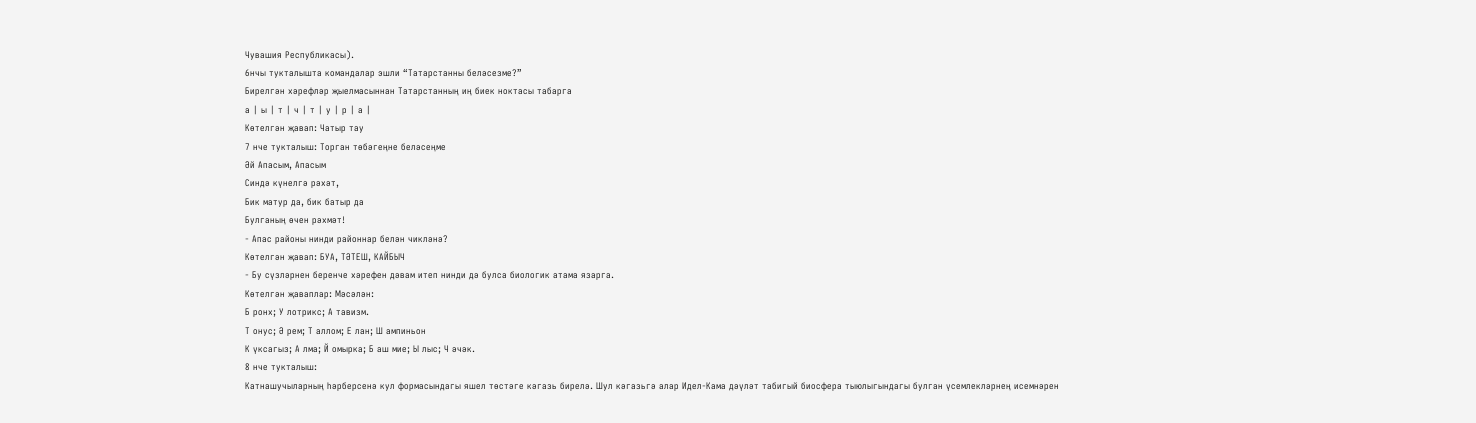Чувашия Республикасы).
6нчы тукталышта командалар эшли “Татарстанны беләсезме?”
Бирелгән хәрефләр җыелмасыннан Татарстанның иң биек ноктасы табарга
а | ы | т | ч | т | у | р | а |
Көтелгән җавап: Чатыр тау
7 нче тукталыш: Торган төбәгеңне беләсеңме
Әй Апасым, Апасым
Синдә күнелгә рәхәт,
Бик матур да, бик батыр да
Булганың өчен рәхмәт!
- Апас районы нинди районнар белән чикләнә?
Көтелгән җавап: БУА, ТӘТЕШ, КАЙБЫЧ
- Бу сүзләрнен беренче хәрефен дәвам итеп нинди дә булса биологик атама язарга.
Көтелгән җаваплар: Мәсәлән:
Б ронх; У лотрикс; А тавизм.
Т онус; Ә рем; Т аллом; Е лан; Ш ампиньон
К үксагыз; А лма; Й омырка; Б аш мие; Ы лыс; Ч әчәк.
8 нче тукталыш:
Катнашучыларның һәрберсенә кул формасындагы яшел төстәге кәгазь бирелә. Шул кәгазьгә алар Идел-Кама дәүләт табигый биосфера тыюлыгындагы булган үсемлекләрнең исемнәрен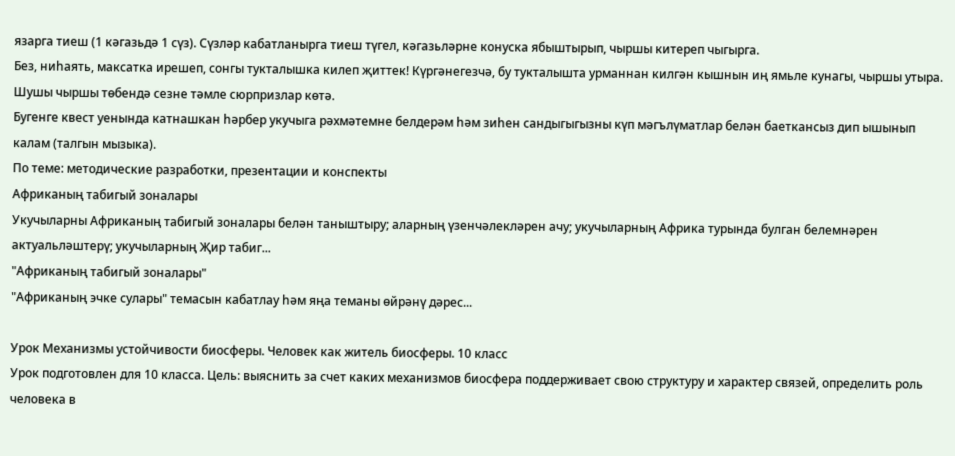язарга тиеш (1 кәгазьдә 1 сүз). Сүзләр кабатланырга тиеш түгел, кәгазьләрне конуска ябыштырып, чыршы китереп чыгырга.
Без, ниһаять, максатка ирешеп, сонгы тукталышка килеп җиттек! Күргәнегезчә, бу тукталышта урманнан килгән кышнын иң ямьле кунагы, чыршы утыра. Шушы чыршы төбендә сезне тәмле сюрпризлар көтә.
Бугенге квест уенында катнашкан һәрбер укучыга рәхмәтемне белдерәм һәм зиһен сандыгыгызны күп мәгълүматлар белән баеткансыз дип ышынып калам (талгын мызыка).
По теме: методические разработки, презентации и конспекты
Африканың табигый зоналары
Укучыларны Африканың табигый зоналары белән таныштыру; аларның үзенчәлекләрен ачу; укучыларның Африка турында булган белемнәрен актуальләштерү; укучыларның Җир табиг...
"Африканың табигый зоналары"
"Африканың эчке сулары" темасын кабатлау һәм яңа теманы өйрәнү дәрес...

Урок Механизмы устойчивости биосферы. Человек как житель биосферы. 10 класс
Урок подготовлен для 10 класса. Цель: выяснить за счет каких механизмов биосфера поддерживает свою структуру и характер связей, определить роль человека в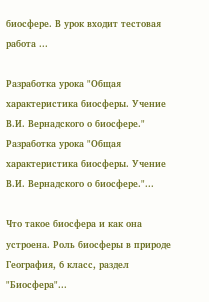биосфере. В урок входит тестовая работа ...

Разработка урока "Общая характеристика биосферы. Учение В.И. Вернадского о биосфере."
Разработка урока "Общая характеристика биосферы. Учение В.И. Вернадского о биосфере."...

Что такое биосфера и как она устроена. Роль биосферы в природе
География, 6 класс, раздел "Биосфера"...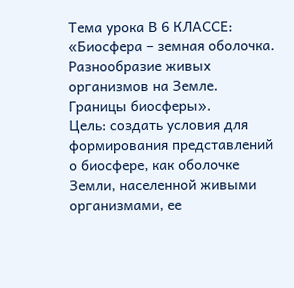Тема урока В 6 КЛАССЕ: «Биосфера – земная оболочка. Разнообразие живых организмов на Земле. Границы биосферы».
Цель: создать условия для формирования представлений о биосфере, как оболочке Земли, населенной живыми организмами, ее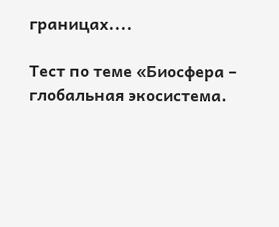границах....

Тест по теме «Биосфера – глобальная экосистема.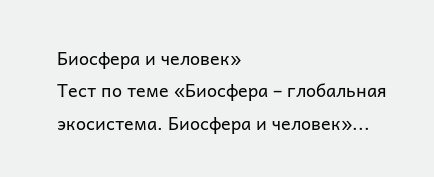Биосфера и человек»
Тест по теме «Биосфера – глобальная экосистема. Биосфера и человек»...